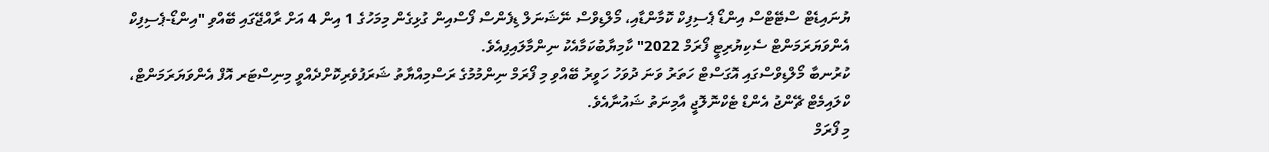ޔުނައިޑެޓް ސްޓޭޓްސް އިންޑޯ ޕެސިފިކް ކޮމާންޑާއި، މޯލްޑިވްސް ނޭޝަނަލް ޑިފެންސް ފޯސްއިން ގުޅިގެން މިމަހުގެ 1 އިން 4 އަށް ރާއްޖޭގައި ބޭއްވި "އިންޑޯ-ޕެސިފިކް އެންވަޔަރަމަންޓް ސެކިޔުރިޓީ ފޯރަމް 2022" ކާމިޔާބުކަމާއެކު ނިންމާލައިފިއެވެ.
ކުރުނބާ މޯލްޑިވްސްގައި އޮގަސްޓް ހަތަރު ވަނަ ދުވަހު ހަވީރު ބޭއްވި މި ފޯރަމް ނިންމުމުގެ ރަސްމިއްޔާތު ޝަރަފުވެރިކޮށްދެއްވީ މިނިސްޓަރ އޮފް އެންވަޔަރަމަންޓް، ކްލައިމެޓް ޗޭންޖު އެންޑް ޓެކްނޮލޮޖީ އާމިނަތު ޝައުނާއެވެ.
މި ފޯރަމް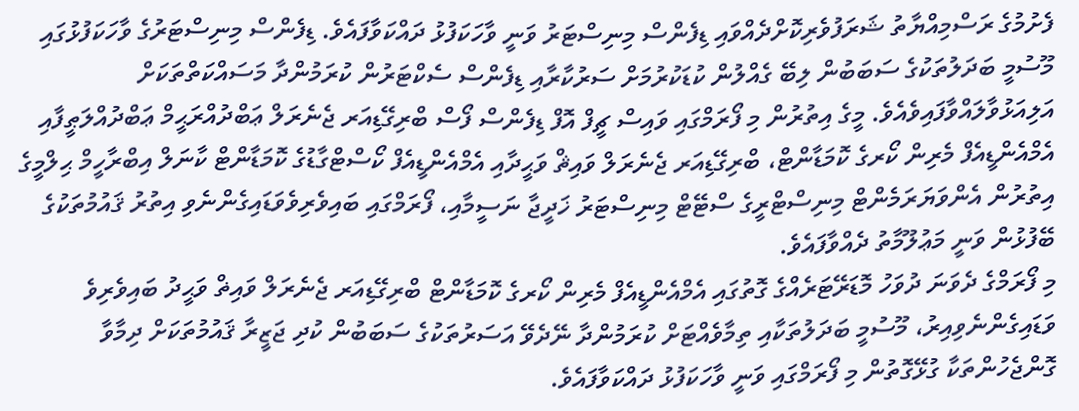ފެށުމުގެ ރަސްމިއްޔާތު ޝަރަފުވެރިކޮށްދެއްވައި ޑިފެންސް މިނިސްޓަރު ވަނީ ވާހަކަފުޅު ދައްކަވާފައެވެ. ޑިފެންސް މިނިސްޓަރުގެ ވާހަކަފުޅުގައި މޫސުމީ ބަދަލުތަކުގެ ސަބަބުން ލިބޭ ގެއްލުން ކުޑަކުރުމަށް ސަރުކާރާއި ޑިފެންސް ސެކްޓަރުން ކުރަމުންދާ މަސައްކަތްތަކަށް އަލިއަޅުވާލައްވާފައިވެއެވެ. މީގެ އިތުރުން މި ފޯރަމްގައި ވައިސް ޗީފް އޮފް ޑިފެންސް ފޯސް ބްރިގޭޑިއަރ ޖެނެރަލް ޢަބްދުއްރަޙީމް ޢަބްދުއްލަޠީފާއި އެމްއެންޑީއެފް މެރިން ކޯރގެ ކޮމަޑާންޓް، ބްރިގޭޑިއަރ ޖެނެރަލް ވައިޘް ވަޙީދާއި އެމްއެންޑީއެފް ކޯސްޓްގާޑުގެ ކޮމަޑާންޓް ކާނަލް އިބްރާހީމް ޙިލްމީގެ އިތުރުން އެންވަޔަރަމެންޓް މިނިސްޓްރީގެ ސްޓޭޓް މިނިސްޓަރު ޚަދީޖާ ނަސީމާއި، ފޯރަމްގައި ބައިވެރިވެވަޑައިގެންނެވި އިތުރު ޤައުމުތަކުގެ ބޭފުޅުން ވަނީ މަޢުލޫމާތު ދެއްވާފައެވެ.
މި ފޯރަމްގެ ދެވަނަ ދުވަހު މޮޑަރޭޓަރެއްގެ ގޮތުގައި އެމްއެންޑީއެފް މެރިން ކޯރގެ ކޮމަޑާންޓް ބްރިގޭޑިއަރ ޖެނެރަލް ވައިޡް ވަޙީދު ބައިވެރިވެ ވަޑައިގެންނެވިއިރު، މޫސުމީ ބަދަލުތަކާއި ތިމާވެއްޓަށް ކުރަމުންދާ ނޭދެވޭ އަސަރުތަކުގެ ސަބަބުން ކުދި ޖަޒީރާ ޤައުމުތަކަށް ދިމާވާ ގޮންޖެހުންތަކާ ގުޅޭގޮތުން މި ފޯރަމްގައި ވަނީ ވާހަކަފުޅު ދައްކަވާފައެވެ.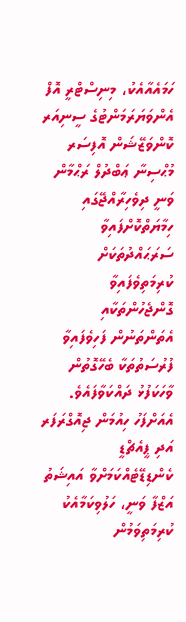ހަމައެއާއެކު، މިނިސްޓްރީ އޮފް އެންވަޔަރަމަންޓުގެ ސީނިއަރ ކޮންވަޒޭޝަން އޮފިސަރ މުޙްސިނާ ޢަބްދުލް ރަޙްމާން ވަނީ ދިވެހިރާއްޖޭގައި ހިމާޔަތްކޮށްފައިވާ ސަރަޙައްދުތަކަށް ކުރިމަތިވެފައިވާ ގޮންޖެހުންތަކާއި އެތަންތަނުން ފަހިވެފައިވާ ފުރުސަތުތަކާ ބެހޭގޮތުން ވާހަކަފުޅު ދައްކަވާފައެވެ. އެއަށްފަހު ހިއުމަން ޖިއޮގްރަފަރ އަދި ޕީއެޗްޑީ ކެންޑިޑޭޓެއްކަމަށްވާ އައިޝަތު އަޒްފާ ވަނީ، ހަލުވިކަމާއެކު ކުރިމަތިވަމުން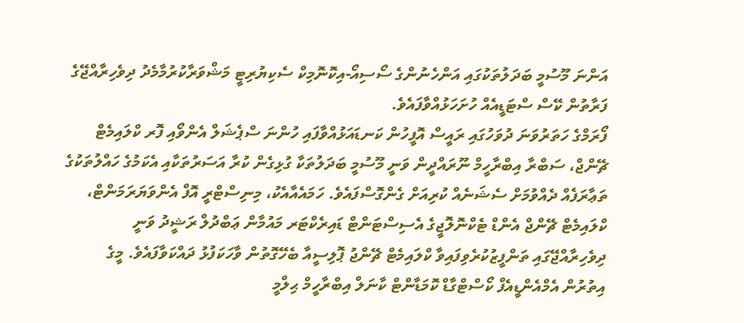އަންނަ މޫސުމީ ބަދަލުތަކުގައި އަންހެނުންގެ ސޯސިއޯ-އިކޮނޮމިކް ސެކިޔުރިޓީ މަޝްވަރާކުރުމާމެދު ދިވެހިރާއްޖޭގެ ފަރާތުން ކޭސް ސްޓަޑީއެއް ހުށަހަޅުއްވާފައެވެ.
ފޯރަމްގެ ހަތަރުވަނަ ދުވަހުގައި ރައީސް އޮފީހުން ކަނޑައަޅުއްވާފައި ހުންނަ ސްޕެޝަލް އެންވޯއި ފޮރ ކްލައިމެޓް ޗޭންޖް، ސަބްރާ އިބްރާހީމް ނޫރައްދީން ވަނީ މޫސުމީ ބަދަލުތަކާ ގުޅިގެން ކުރާ އަސަރުތަކާއި އެކަމުގެ ހައްލުތަކުގެ ތަޢާރަފެއް ދެއްވުމަށް ސެޝަނެއް ކުރިއަށް ގެންގޮސްފައެވެ. ހަމައެއާއެކު، މިނިސްޓްރީ އޮފް އެންވަޔަރަމަންޓް، ކްލައިމެޓް ޗޭންޖް އެންޑް ޓެކްނޮލޮޖީގެ އެސިސްޓަންޓް ޑައިރެކްޓަރ މައުމާން ޢަބްދުލް ރަޝީދު ވަނީ ދިވެހިރާއްޖޭގައި ތަންފީޒުކުރެވިފައިވާ ކްލައިމެޓް ޗޭންޖު ޕޮލިސީއާ ބެހޭގޮތުން ވާހަކަފުޅު ދައްކަވާފައެވެ. މީގެ އިތުރުން އެމްއެންޑީއެފް ކޯސްޓްގާޑް ކޮމަޑާންޓް ކާނަލް އިބްރާހީމް ޙިލްމީ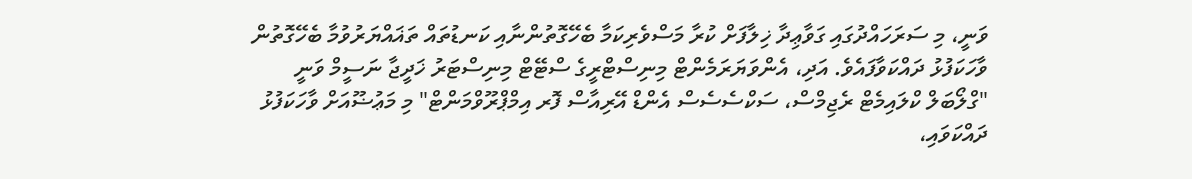ވަނީ، މި ސަރަހައްދުގައި ގަވާޢިދާ ޚިލާފަށް ކުރާ މަސްވެރިކަމާ ބެހޭގޮތުންނާއި ކަނޑުތައް ތަޣައްޔަރުވުމާ ބެހޭގޮތުން ވާހަކަފުޅު ދައްކަވާފައެވެ. އަދި، އެންވަޔަރަމެންޓް މިނިސްޓްރީގެ ސްޓޭޓް މިނިސްޓަރު ޚަދީޖާ ނަސީމް ވަނީ "ގްލޯބަލް ކްލައިމެޓް ރެޖިމްސް، ސަކްސެސެސް އެންޑް އޭރިއާސް ފޮރ އިމްޕްރޫވްމަންޓް" މި މަޢުޟޫއަށް ވާހަކަފުޅު ދައްކަވައި،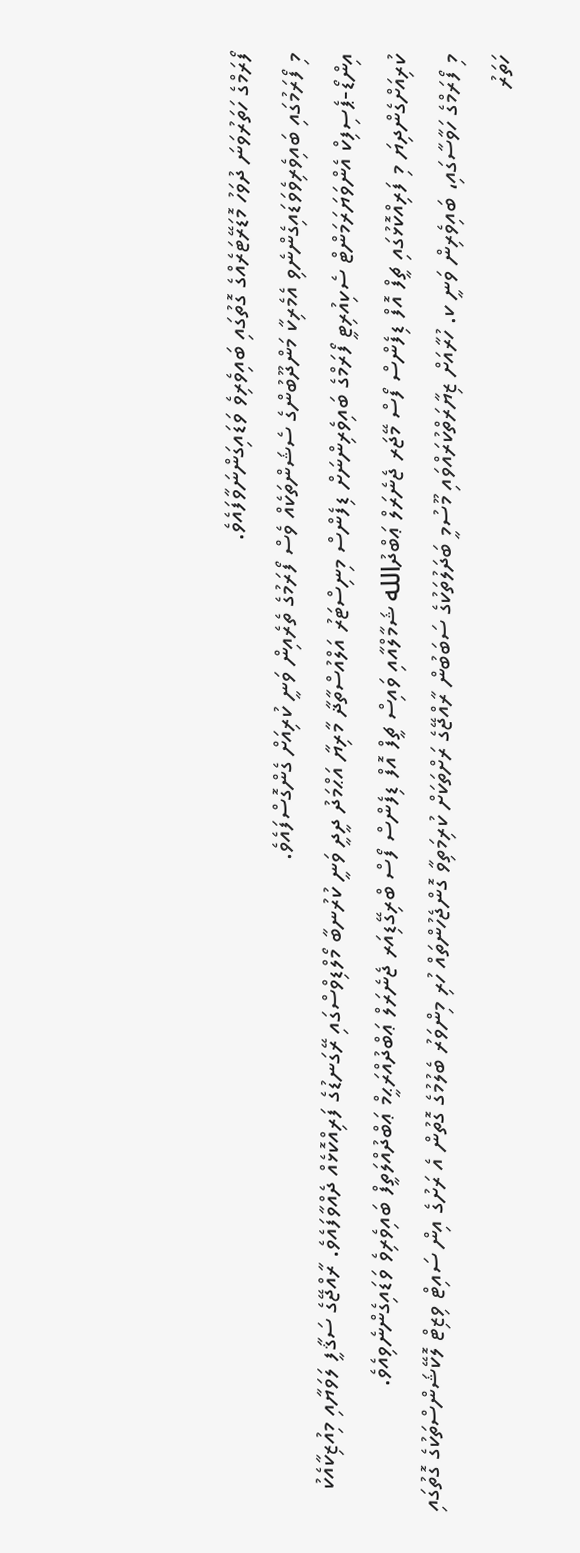ފޯރަމްގެ ހަތަރުވަނަ ދުވަހު މޮޑަރޭޓަރެއްގެ ގޮތުގައި ބައިވެރިވެ ވަޑައިގަންނަވާފައެވެ.
މި ފޯރަމުގައި ބައިވެރިވެވަޑައިގެންނެވި އެމެރިކާ މަންދޫބުންގެ ސެޝަންތަކެއް ވެސް ފޯރަމުގެ ތެރެއިން ވަނީ ކުރިއަށް ގެންގޮސްފައެވެ.
އިންޑޯ-ޕެސިފިކް އެންވަޔަރަމަންޓް ސެކިއުރިޓީ ފޯރަމްގެ ބައިވެރިންނަށް ޑިފެންސް މިނިސްޓަރު އަލްއުސްތާޛާ މާރިޔާ އަޙްމަދު ދީދީ ވަނީ ކުރުނބާ މޯލްޑިވްސްގައި ރޭގަނޑުގެ ފަރިއްކޮޅެއް ދެއްވާފައެވެ. ރާއްޖޭގެ ސަޤާފީ ލަވަޔާއި މިއުޒިކާއެކު ކުރިއަށްގެންދިޔަ މި ފަރިއްކޮޅުގައި ޗީފް އޮފް ޑިފެންސް ފޯސް މޭޖަރ ޖެނެރަލް ޢަބްދުالله ޝަމާލްއާއި ވައިސް ޗީފް އޮފް ޑިފެންސް ފޯސް ބްރިގޭޑިއަރ ޖެނެރަލް ޢަބްދުއްރަޙީމް ޢަބްދުއްލަތީފް ބައިވެރިވެ ވަޑައިގެންނެވިއެވެ.
މި ފޯރަމްގެ ހަވާސާގައި، ބައިވެރިން ވަނީ ކ. ހުރާއަށް ޒިޔާރަތްކުރައްވައި މޫސުމީ ބަދަލުތަކުގެ ސަބަބުން ރާއްޖޭގެ ރަށްތަކަށް ކުރިމަތިވާ ގޮންޖެހުންތައް ހުރި މިންވަރު ބެލުމުގެ ގޮތުން އެ ރަށުގެ އިން ސައިޓް ވިޒިޓް ލޮކޭޝަންސްތަކުގެ ގޮތުގައި ހަތަރު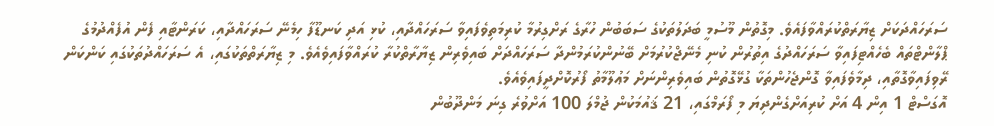ސަރަހައްދަކަށް ޒިޔާރަތްކުރައްވާފައެވެ. މިގޮތުން މޫސުމީ ބަދަލުތަކުގެ ސަބަބުން ހުރާގެ ރަށްގިރުމާ ކުރިމަތިވެފައިވާ ސަރަހައްދާއި، ކުޅި އަދި ކަނޑޫފާ ހިމެނޭ ސަރަހައްދާއި، ކަރަންޓާއި ފެން އުފެއްދުމުގެ ޕްލާންޓްތައް ބެހެއްޓިފައިވާ ސަރަހައްދުގެ އިތުރުން ކުނި މެނޭޖްކުރުމަށް ބޭނުންކުރަމުންދާ ސަރަހައްދަށް ބައިވެރިން ޒިޔާރާތްކުރާ ކުރައްވާފައިވެއެވެ. މި ޒިޔާރަތްތަކުގައި، އެ ސަރަހައްދުތަކުގައި ކަންކަން ރޭވިފައިވާގޮތާއި، ދިމާވެފައިވާ ގޮންޖެހުންތަކާ ގުޅޭގޮތުން ބައިވެރިންނަށް މަޢުލޫމާތު ފޯރުކޮށްދީފައިވެއެވެ.
އޮގަސްޓް 1 އިން 4 އަށް ކުރިއަށްގެންދިޔަ މި ފޯރަމްގައި، 21 ޤައުމަކުން ޖުމްލަ 100 އަށްވުރެ ގިނަ މަންދޫބުން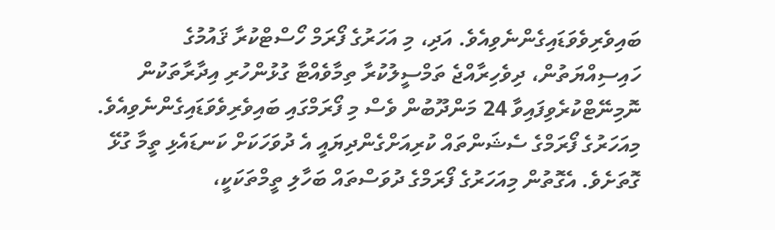ބައިވެރިވެވަޑައިގެންނެވިއެވެ. އަދި، މި އަހަރުގެ ފޯރަމް ހޯސްޓްކުރާ ޤައުމުގެ ހައިސިއްޔަތުން، ދިވެހިރާއްޖެ ތަމްސީލުކުރާ ތިމާވެއްޓާ ގުޅުންހުރި އިދާރާތަކުން ނޮމިނޭޓްކުރެވިފައިވާ 24 މަންދޫބުން ވެސް މި ފޯރަމްގައި ބައިވެރިވެވަޑައިގެންނެވިއެވެ.
މިއަހަރުގެ ފޯރަމްގެ ސެޝަންތައް ކުރިއަށްގެންދިޔައީ އެ ދުވަހަކަށް ކަނޑައެޅި ތީމާ ގުޅޭ ގޮތަށެވެ. އެގޮތުން މިއަހަރުގެ ފޯރަމްގެ ދުވަސްތައް ބަހާލި ތީމްތަކަކީ،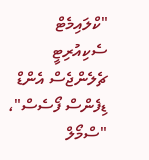"ކްލައިމެޓް ސެކިއުރިޓީ ޗެލެންޖެސް އެންޑް ޑިފެންސް ފޯސެސް"، "ސްމޯލް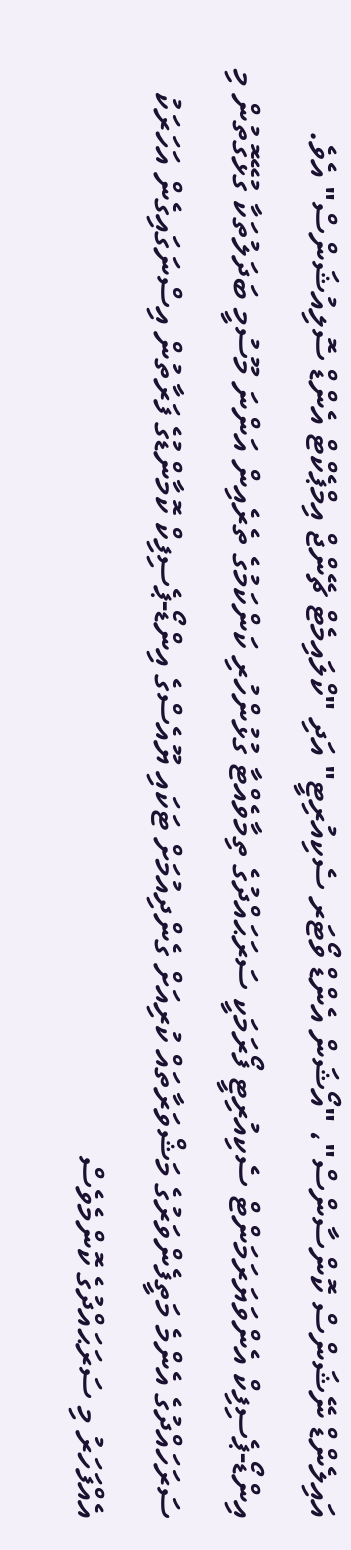އައިލެންޑް ނޭޝަންސް ކޮންސާންސް"، "އޯޝަން އެންޑް ވޯޓަރ ސެކިއުރިޓީ" އަދި "ކްލައިމެޓް ޗޭންޖް އިމްޕެކްޓް އެންޑް ސޮލިއުޝަންސް" އެވެ.
އިންޑޯ-ޕެސިފިކް އެންވަޔަރަމަންޓް ސެކިއުރިޓީ ފޯރަމަކީ ސަރަޙައްދުގެ ތިމާވެއްޓާ ގުޅުންހުރި ކަންކަމުގެ ތެރެއިން އަންނަ މޫސުމީ ބަދަލުތަކާ ގުޅޭގޮތުން މި ސަރަހައްދުގެ އެންމެ މަތީފެންވަރުގެ މަޝްވަރާތައް ކުރިއަށް ގެންދިއުމަށް ޓަކައި ޔޫއެސްގެ އިންޑޯ-ޕެސިފިކް ކޮމާންޑުގެ ފަރާތުން އިސްނަގައިގެން އަހަރަކު އެއްފަހަރު މި ސަރަޙައްދުގެ ކޮންމެވެސް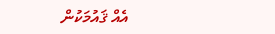އެއް ޤައުމަކުން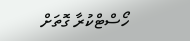ހޯސްޓްކުރާ ގޮތަށް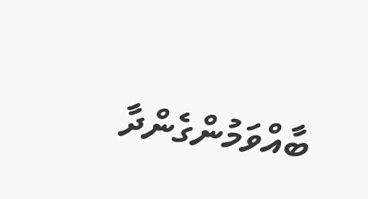ބާއްވަމުންގެންދާ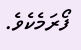ފޯރަމެކެވެ.